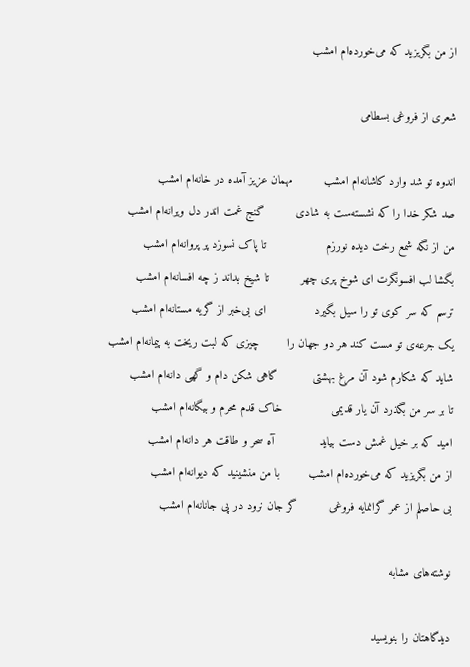از من بگریزید که می‌خورده‌ام امشب

شعری از فروغی بسطامی

اندوه تو شد وارد کاشانه‌ام امشب         مهمان عزیز آمده در خانه‌ام امشب
صد شکر خدا را که نشسته‌ست به شادی         گنج غمت اندر دل ویرانه‌ام امشب
من از نگه شمع رخت دیده نورزم                 تا پاک نسوزد پر پروانه‌ام امشب
بگشا لب افسونگرت ای شوخ پری چهر         تا شیخ بداند ز چه افسانه‌ام امشب
ترسم که سر کوی تو را سیل بگیرد              ای بی‌خبر از گریه مستانه‌ام امشب
یک جرعه‌ی تو مست کند هر دو جهان را        چیزی که لبت ریخت به پیمانه‌ام امشب
شاید که شکارم شود آن مرغ بهشتی          گاهی شکن دام و گهی دانه‌ام امشب
تا بر سر من بگذرد آن یار قدیمی              خاک قدم محرم و بیگانه‌ام امشب
امید که بر خیل غمش دست بیاید             آه سحر و طاقت هر دانه‌ام امشب
از من بگریزید که می‌خورده‌ام امشب        با من منشینید که دیوانه‌ام امشب
بی حاصلم از عمر گرانمایه فروغی         گر جان نرود در پی جانانه‌ام امشب

نوشته‌های مشابه

دیدگاهتان را بنویسید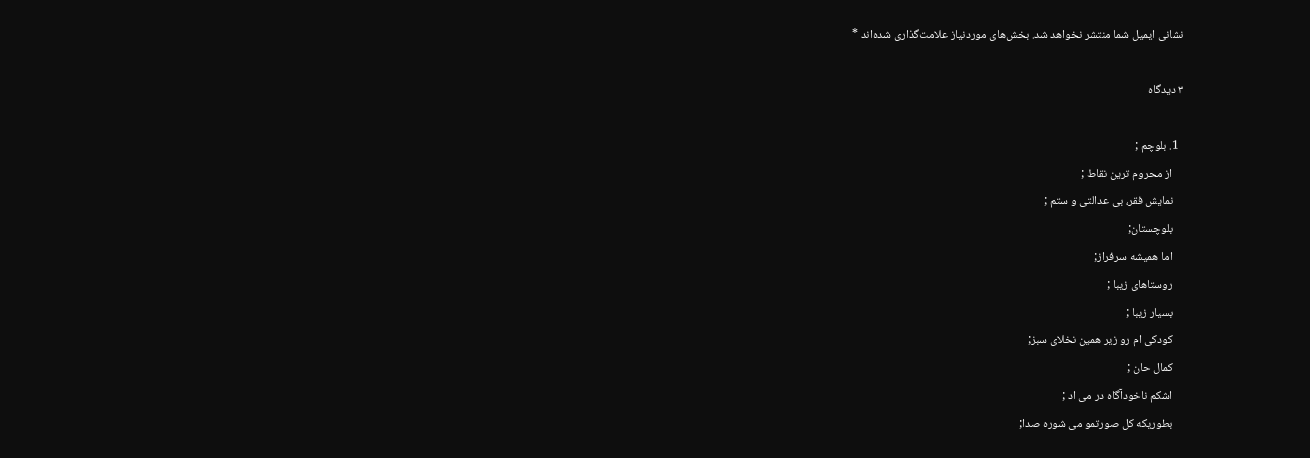نشانی ایمیل شما منتشر نخواهد شد. بخش‌های موردنیاز علامت‌گذاری شده‌اند *

۳ دیدگاه

  1. بلوچم ;
    از محروم ترین نقاط ;
    نمایش فقر، بی عدالتی و ستم ;
    بلوچستان;
    اما همیشه سرفراز;
    روستاهای زیبا ;
    بسیار زیبا ;
    کودکی ام رو زیر همین نخلای سبز;
    کمال حان ;
    اشکم ناخودآگاه در می اد ;
    بطوریکه کل صورتمو می شوره صدا;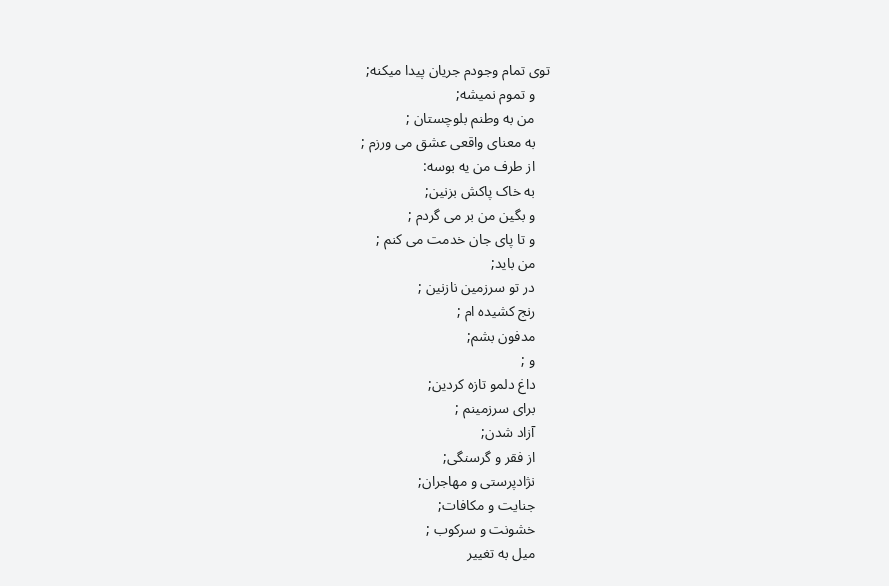توی تمام وجودم جریان پیدا میکنه;
    و تموم نمیشه;
    من به وطنم بلوچستان ;
    به معنای واقعی عشق می ورزم ;
    از طرف من یه بوسه:
    به خاک پاکش بزنین;
    و بگین من بر می گردم ;
    و تا پای جان خدمت می کنم ;
    من باید;
    در تو سرزمین نازنین ;
    رنج کشیده ام ;
    مدفون بشم;
    و ;
    داغ دلمو تازه کردین;
    برای سرزمینم ;
    آزاد شدن;
    از فقر و گرسنگی;
    نژادپرستی و مهاجران;
    جنایت و مکافات;
    خشونت و سرکوب ;
    میل به تغییر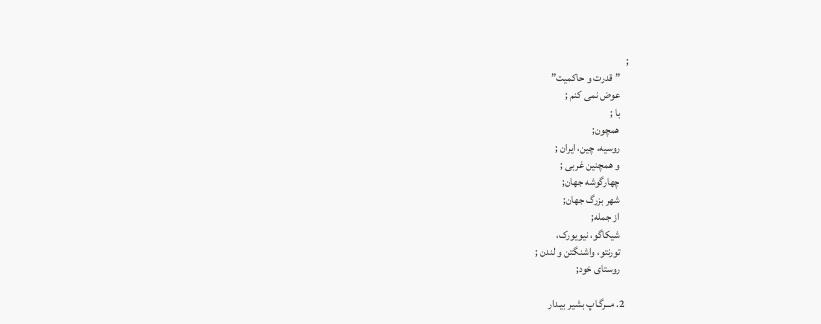;
    ” قدرت و حاکمیت”
    عوض نمی کنم ;
    با ;
    همچون;
    روسیه، چین، ایران ;
    و همچنین غربی ;
    چهارگوشه جهان;
    شهر بزرگ جهان;
    از جمله;
    شیکاگو، نیویورک،
    تورنتو، واشنگتن و لندن ;
    روستای خود;

  2. مــرگـاپ بشیر بیـدار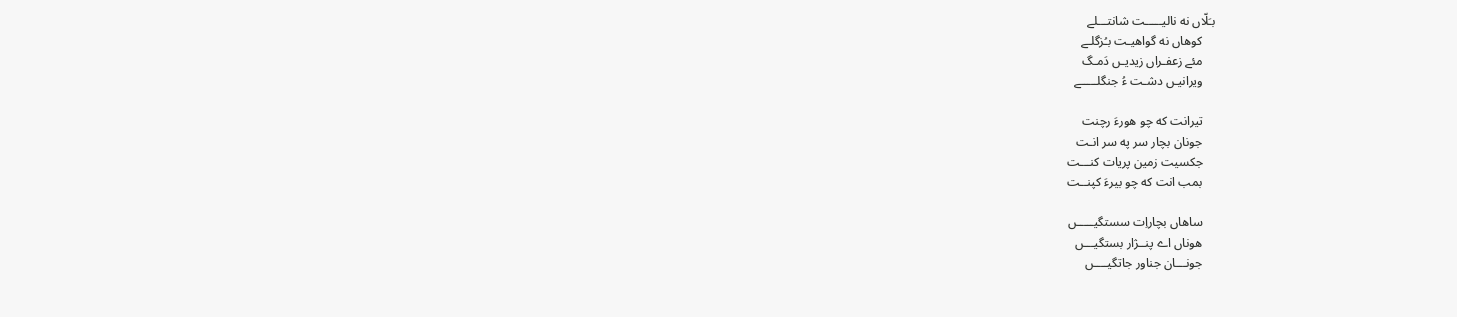بـَلّاں نه نالیـــــت شانتـــلے
    کوهاں نه گواهیـت بـُزگلـے
    مئے زعفـراں زیدیـں دَمـگ
    ویرانیـں دشـت ءُ جنگلـــــے

    تیرانت که چو هورءَ رچنت
    جونان بچار سر په سر انـت
    جکسیت زمین پریات کنـــت
    بمب انت که چو بیرءَ کپنــت

    ساهاں بچاراِت سستگیـــــں
    هوناں اے پنــژار بستگیـــں
    جونـــان جناور جاتگیــــں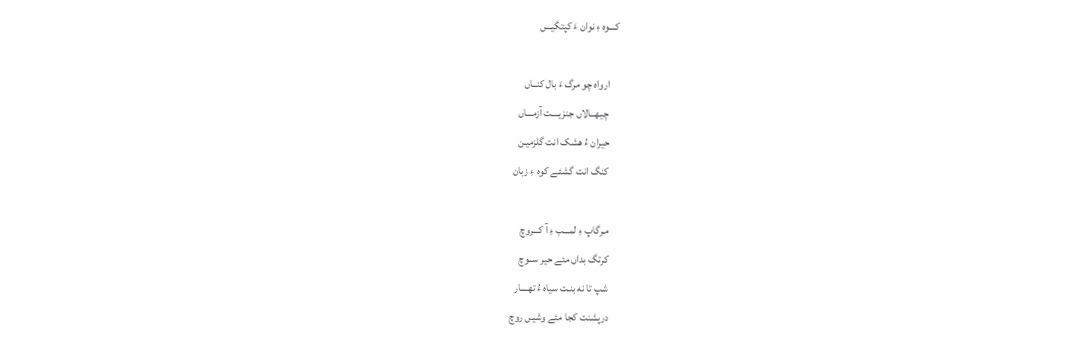کـــوه ءِ نوان ءَ کپتگیـــں

    ارواه چو مرگ ءَ بال کنــاں
    چیـهــالاں جنزیــــت آزمـــاں
    حیران ءُ هشک انت گلزمیـن
    کنگ انت گشئـے کوه ءِ زبان

    مـرگاپ ءِ لمـــب ءِ آ کـــروچ
    کرتگ بداں مئے حیر ســوچ
    شپ تا نه بنـت سیاه ءُ تهــــار
    درپشنت کجا مئے وشیـں روچ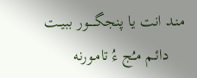منـد انت یا پنجگـــــور ببیــت
    دائـم مـُج ءُ تامـورنه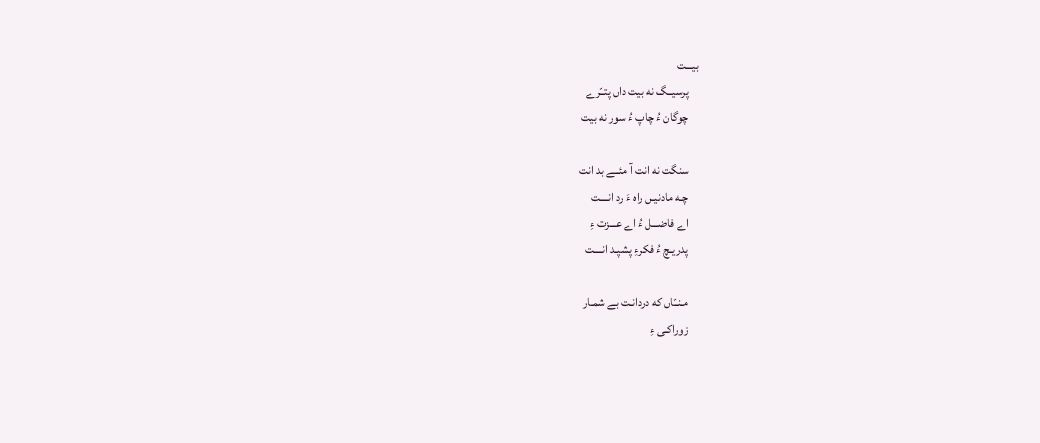بیـــت
    پرسیــگ نه بیت داں پتــّرے
    چوگان ءُ چاپ ءُ سور نه بیت

    سنگت نه انت آ مئــے بد انت
    چـه مادنیـں راه ءَ رد انــــت
    اے فاضـــل ءُ اے عـــزت ءِ
    پدریـچ ءُ فکرءِ پشپـد انــــت

    مـنــّاں که دردانـت بے شمـار
    زوراکـی ءِ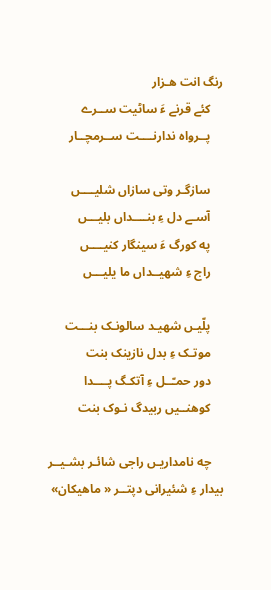رنگ انت هـزار
    کئے قرنے ءَ ساٹیت ســرے
    پــرواه ندارنــــت ســرمچــار

    سازگـر وتی سازاں شلیــــں
    آسـے دل ءِ بنــــداں بلیـــں
    په کورگ ءَ سینگار کنیــــں
    راج ءِ شهیــداں ما یلیـــں

    پلّیـں شهیـد سالونـک بنـــت
    موتـک ءِ بدل نازینک بنت
    دور حمـّــل ءِ آتکـگ پــــدا
    کوهنــیں ربیدگ نـوک بنت

    چه نامداریـں راجی شائـر بشـیــر بیدار ءِ شئیرانی دپتــر « ماهیکان»